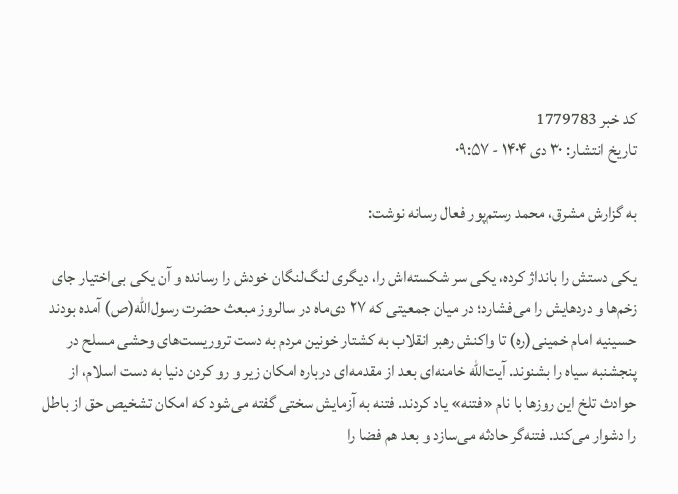کد خبر 1779783
تاریخ انتشار: ۳۰ دی ۱۴۰۴ - ۰۹:۵۷

به گزارش مشرق، محمد رستم‌پور فعال رسانه نوشت:

یکی دستش را بانداژ کرده، یکی سر شکسته‌اش را، دیگری لنگ‌لنگان خودش را رسانده و آن یکی بی‌اختیار جای زخم‌ها و دردهایش را می‌فشارد؛ در میان جمعیتی که ۲۷ دی‌ماه در سالروز مبعث حضرت رسول‌الله(ص) آمده بودند حسینیه امام خمینی(ره) تا واکنش رهبر انقلاب به کشتار خونین مردم به دست تروریست‌های وحشی مسلح در پنجشنبه سیاه را بشنوند. آیت‌الله خامنه‌ای بعد از مقدمه‌ای درباره امکان زیر و رو کردن دنیا به دست اسلام، از حوادث تلخ این روزها با نام «فتنه» یاد کردند. فتنه به آزمایش سختی گفته می‌شود که امکان تشخیص حق از باطل را دشوار می‌کند. فتنه‌گر حادثه می‌سازد و بعد هم فضا را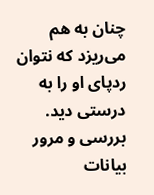چنان به هم می‌ریزد که نتوان ردپای او را به درستی دید. بررسی و مرور بیانات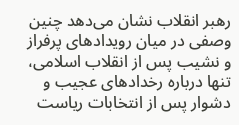رهبر انقلاب نشان می‌دهد چنین وصفی در میان رویدادهای پرفراز و نشیب پس از انقلاب اسلامی، تنها درباره رخدادهای عجیب و دشوار پس از انتخابات ریاست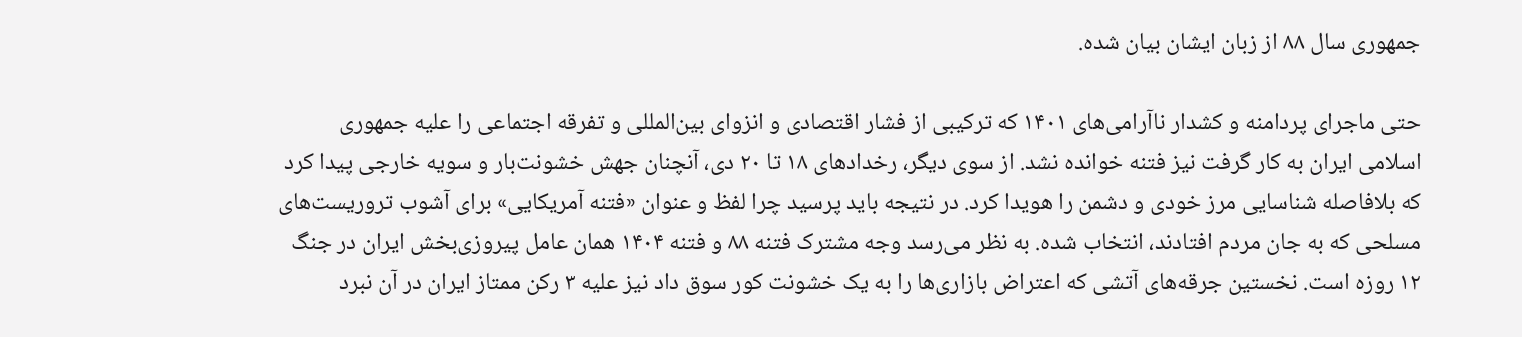جمهوری سال ۸۸ از زبان ایشان بیان شده.

حتی ماجرای پردامنه و کشدار ناآرامی‌های ۱۴۰۱ که ترکیبی از فشار اقتصادی و انزوای بین‌المللی و تفرقه اجتماعی را علیه جمهوری اسلامی ایران به کار گرفت نیز فتنه خوانده نشد. از سوی دیگر، رخدادهای ۱۸ تا ۲۰ دی، آنچنان جهش خشونت‌بار و سویه خارجی پیدا کرد که بلافاصله شناسایی مرز خودی و دشمن را هویدا کرد. در نتیجه باید پرسید چرا لفظ و عنوان «فتنه آمریکایی» برای آشوب تروریست‌های مسلحی که به جان مردم افتادند، انتخاب شده. به نظر می‌رسد وجه مشترک فتنه ۸۸ و فتنه ۱۴۰۴ همان عامل پیروزی‌بخش ایران در جنگ ۱۲ روزه است. نخستین جرقه‌های آتشی که اعتراض بازاری‌ها را به یک خشونت کور سوق داد نیز علیه ۳ رکن ممتاز ایران در آن نبرد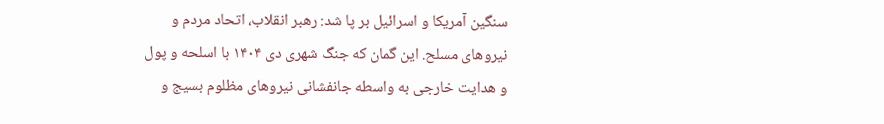سنگین آمریکا و اسرائیل بر پا شد: رهبر انقلاب، اتحاد مردم و نیروهای مسلح. این گمان که جنگ شهری دی ۱۴۰۴ با اسلحه و پول و هدایت خارجی به واسطه جانفشانی نیروهای مظلوم بسیج و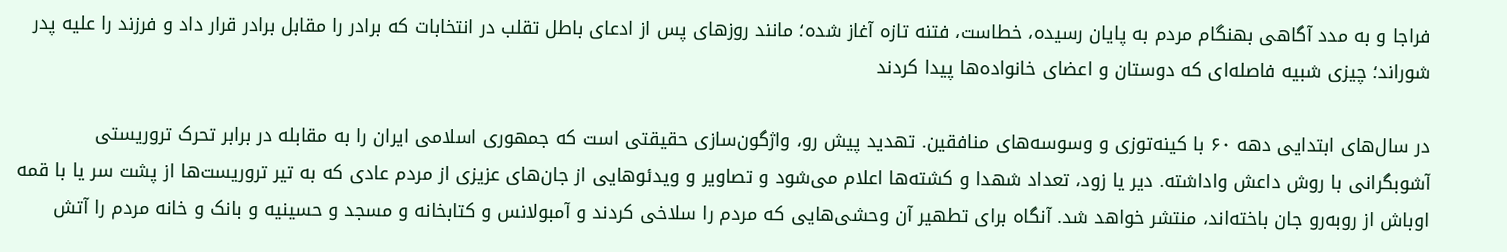فراجا و به مدد آگاهی بهنگام مردم به پایان رسیده، خطاست، فتنه تازه آغاز شده؛ مانند روزهای پس از ادعای باطل تقلب در انتخابات که برادر را مقابل برادر قرار داد و فرزند را علیه پدر شوراند؛ چیزی شبیه فاصله‌ای که دوستان و اعضای خانواده‌ها پیدا کردند

در سال‌های ابتدایی دهه ۶۰ با کینه‌توزی و وسوسه‌های منافقین. تهدید پیش رو، واژگون‌سازی حقیقتی است که جمهوری اسلامی ایران را به مقابله در برابر تحرک تروریستی آشوبگرانی با روش داعش واداشته. دیر یا زود، تعداد شهدا و کشته‌ها اعلام می‌شود و تصاویر و ویدئوهایی از جان‌های عزیزی از مردم عادی که به تیر تروریست‌ها از پشت سر یا با قمه اوباش از روبه‌رو جان باخته‌اند، منتشر خواهد شد. آنگاه برای تطهیر آن وحشی‌هایی که مردم را سلاخی کردند و آمبولانس و کتابخانه و مسجد و حسینیه و بانک و خانه مردم را آتش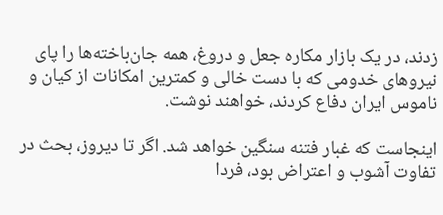زدند، در یک بازار مکاره جعل و دروغ، همه جان‌باخته‌ها را پای نیروهای خدومی که با دست خالی و کمترین امکانات از کیان و ناموس ایران دفاع کردند، خواهند نوشت.

اینجاست که غبار فتنه سنگین خواهد شد. اگر تا دیروز، بحث در تفاوت آشوب و اعتراض بود، فردا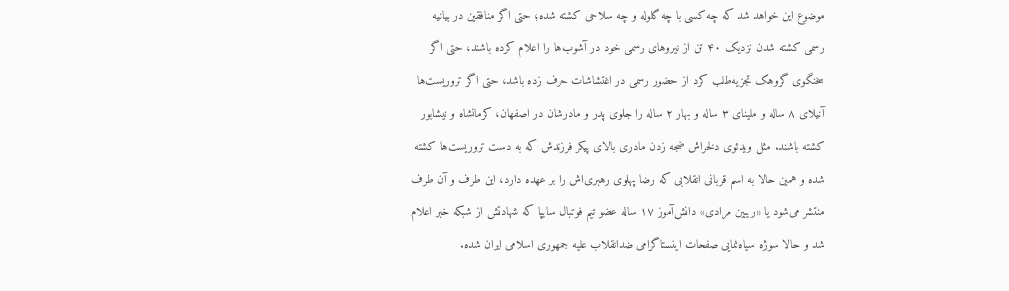موضوع این خواهد شد که چه کسی با چه گلوله و چه سلاحی کشته شده؛ حتی اگر منافقین در بیانیه رسمی کشته شدن نزدیک ۴۰ تن از نیروهای رسمی خود در آشوب‌ها را اعلام کرده باشند، حتی اگر سخنگوی گروهک تجزیه‌طلب کرد از حضور رسمی در اغتشاشات حرف ‌زده باشد، حتی اگر تروریست‌ها آنیلای ۸ ساله و ملینای ۳ ساله و بهار ۲ ساله را جلوی پدر و مادرشان در اصفهان، کرمانشاه و نیشابور کشته باشند. مثل ویدئوی دلخراش ضجه زدن مادری بالای پیکر فرزندش که به دست تروریست‌ها کشته شده و همین حالا به اسم قربانی انقلابی که رضا پهلوی رهبری‌اش را بر عهده دارد، این طرف و آن طرف منتشر می‌شود یا «ریبین مرادی» دانش‌آموز ١٧ ساله عضو تیم فوتبال سایپا که شهادتش از شبکه خبر اعلام شد و حالا سوژه سیاه‌نمایی صفحات اینستاگرامی ضدانقلاب علیه جمهوری اسلامی ایران شده.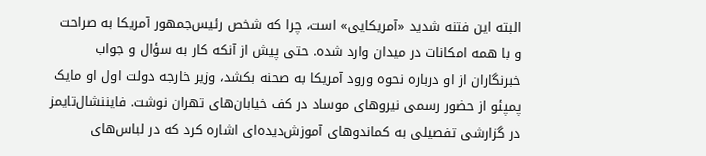البته این فتنه شدید «آمریکایی» است، چرا که شخص رئیس‌جمهور آمریکا به صراحت و با همه امکانات در میدان وارد شده. حتی پیش از آنکه کار به سؤال و جواب خبرنگاران از او درباره نحوه ورود آمریکا به صحنه بکشد، وزیر خارجه دولت اول او مایک پمپئو از حضور رسمی نیروهای موساد در کف خیابان‌های تهران نوشت. فایننشال‌تایمز در گزارشی تفصیلی به کماندوهای آموزش‌دیده‌ای اشاره کرد که در لباس‌های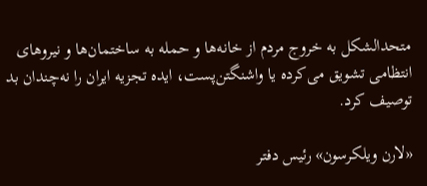متحدالشکل به خروج مردم از خانه‌ها و حمله به ساختمان‌ها و نیروهای انتظامی تشویق می‌کرده یا واشنگتن‌پست، ایده تجزیه ایران را نه‌چندان بد توصیف کرد.

«لارن ویلکرسون» رئیس دفتر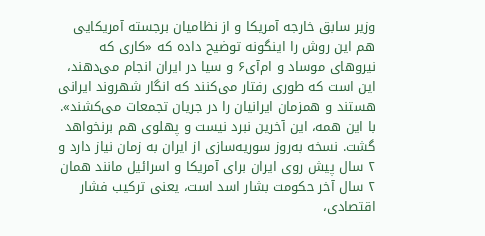وزیر سابق خارجه آمریکا و از نظامیان برجسته آمریکایی هم این روش را اینگونه توضیح داده که «کاری که نیروهای موساد و ام‌آی‌۶ و سیا در ایران انجام می‌دهند، این است که طوری رفتار می‌کنند که انگار شهروند ایرانی هستند و همزمان ایرانیان را در جریان تجمعات می‌کشند». با این همه، این آخرین نبرد نیست و پهلوی هم برنخواهد گشت. نسخه به‌روز سوریه‌سازی از ایران به زمان نیاز دارد و ۲ سال پیش روی ایران برای آمریکا و اسرائیل مانند همان ۲ سال آخر حکومت بشار اسد است، یعنی ترکیب فشار اقتصادی،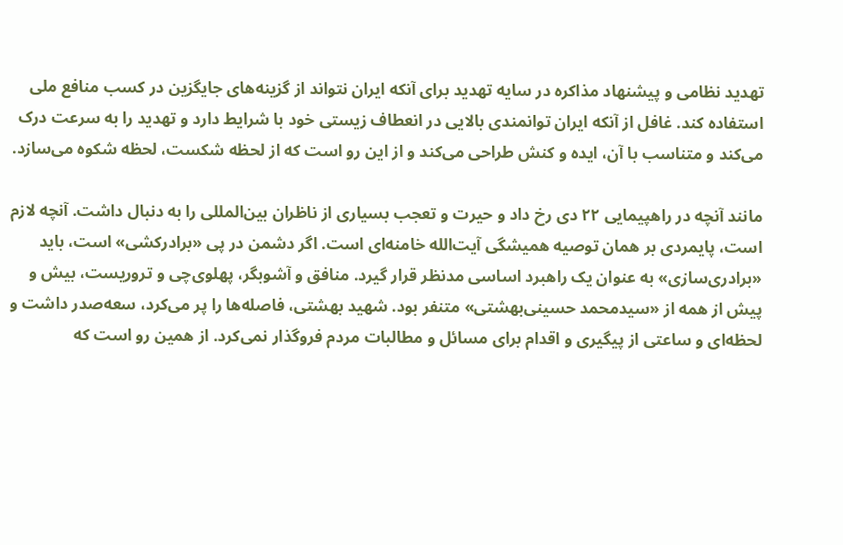تهدید نظامی و پیشنهاد مذاکره در سایه تهدید برای آنکه ایران نتواند از گزینه‌های جایگزین در کسب منافع ملی استفاده کند. غافل از آنکه ایران توانمندی بالایی در انعطاف زیستی خود با شرایط دارد و تهدید را به سرعت درک می‌کند و متناسب با آن، ایده و کنش طراحی می‌کند و از این رو است که از لحظه شکست، لحظه شکوه می‌سازد.

مانند آنچه در راهپیمایی ۲۲ دی رخ داد و حیرت و تعجب بسیاری از ناظران بین‌المللی را به دنبال داشت. آنچه لازم است، پایمردی بر همان توصیه همیشگی آیت‌الله خامنه‌ای است. اگر دشمن در پی «برادرکشی» است، باید «برادری‌سازی» به عنوان یک راهبرد اساسی مدنظر قرار گیرد. منافق و آشوبگر، پهلوی‌چی و تروریست، بیش و پیش از همه از «سیدمحمد حسینی‌بهشتی» متنفر بود. شهید بهشتی، فاصله‌ها را پر می‌کرد، سعه‌صدر داشت و لحظه‌ای و ساعتی از پیگیری و اقدام برای مسائل و مطالبات مردم فروگذار نمی‌کرد. از همین رو است که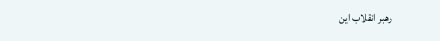رهبر انقلاب این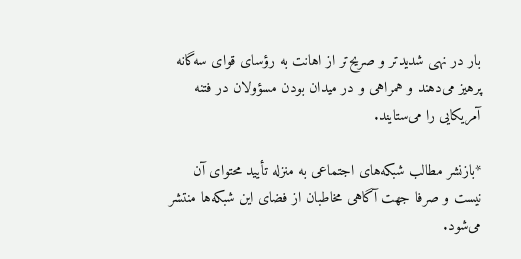بار در نهی شدیدتر و صریح‌تر از اهانت به رؤسای قوای سه‌گانه پرهیز می‌دهند و همراهی و در میدان بودن مسؤولان در فتنه آمریکایی را می‌ستایند.

*بازنشر مطالب شبکه‌های اجتماعی به منزله تأیید محتوای آن نیست و صرفا جهت آگاهی مخاطبان از فضای این شبکه‌ها منتشر می‌شود.